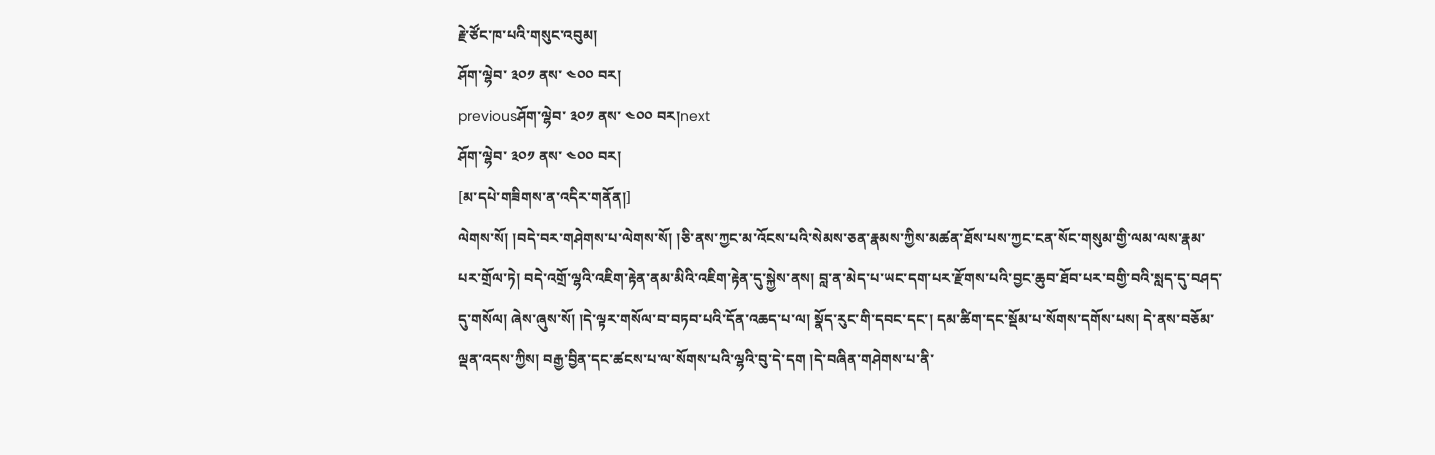རྗེ་ཙོང་ཁ་པའི་གསུང་འབུམ།
ཤོག་ལྷེབ་ ༣༠༡ ནས་ ༤༠༠ བར།
previousཤོག་ལྷེབ་ ༣༠༡ ནས་ ༤༠༠ བར།next
ཤོག་ལྷེབ་ ༣༠༡ ནས་ ༤༠༠ བར།
[མ་དཔེ་གཟིགས་ན་འདིར་གནོན།]
ལེགས་སོ། །བདེ་བར་གཤེགས་པ་ལེགས་སོ། །ཅི་ནས་ཀྱང་མ་འོངས་པའི་སེམས་ཅན་རྣམས་ཀྱིས་མཚན་ཐོས་པས་ཀྱང་ངན་སོང་གསུམ་གྱི་ལམ་ལས་རྣམ་པར་གྲོལ་ཏེ། བདེ་འགྲོ་ལྷའི་འཇིག་རྟེན་ནམ་མིའི་འཇིག་རྟེན་དུ་སྐྱེས་ནས། བླ་ན་མེད་པ་ཡང་དག་པར་རྫོགས་པའི་བྱང་ཆུབ་ཐོབ་པར་བགྱི་བའི་སླད་དུ་བཤད་དུ་གསོལ། ཞེས་ཞུས་སོ། །དེ་ལྟར་གསོལ་བ་བཏབ་པའི་དོན་འཆད་པ་ལ། སྣོད་རུང་གི་དབང་དང་། དམ་ཚིག་དང་སྡོམ་པ་སོགས་དགོས་པས། དེ་ནས་བཅོམ་ལྡན་འདས་ཀྱིས། བརྒྱ་བྱིན་དང་ཚངས་པ་ལ་སོགས་པའི་ལྷའི་བུ་དེ་དག །དེ་བཞིན་གཤེགས་པ་ནི་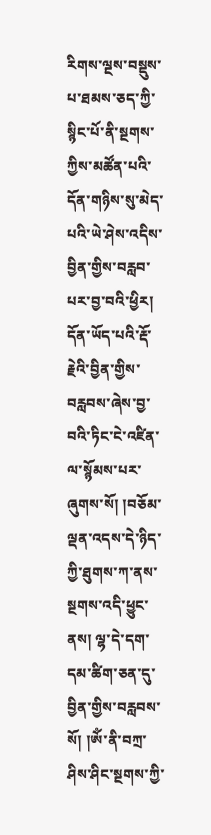རིགས་ལྔས་བསྡུས་པ་ཐམས་ཅད་ཀྱི་སྙིང་པོ་ནི་སྔགས་ཀྱིས་མཚོན་པའི་དོན་གཉིས་སུ་མེད་པའི་ཡེ་ཤེས་འདིས་བྱིན་གྱིས་བརླབ་པར་བྱ་བའི་ཕྱིར། དོན་ཡོད་པའི་རྡོ་རྗེའི་བྱིན་གྱིས་བརླབས་ཞེས་བྱ་བའི་ཏིང་ངེ་འཛིན་ལ་སྙོམས་པར་ཞུགས་སོ། །བཅོམ་ལྡན་འདས་དེ་ཉིད་ཀྱི་ཐུགས་ཀ་ནས་སྔགས་འདི་ཕྱུང་ནས། ལྷ་དེ་དག་དམ་ཚིག་ཅན་དུ་བྱིན་གྱིས་བརླབས་སོ། །ༀ་ནི་བཀྲ་ཤིས་ཤིང་སྔགས་ཀྱི་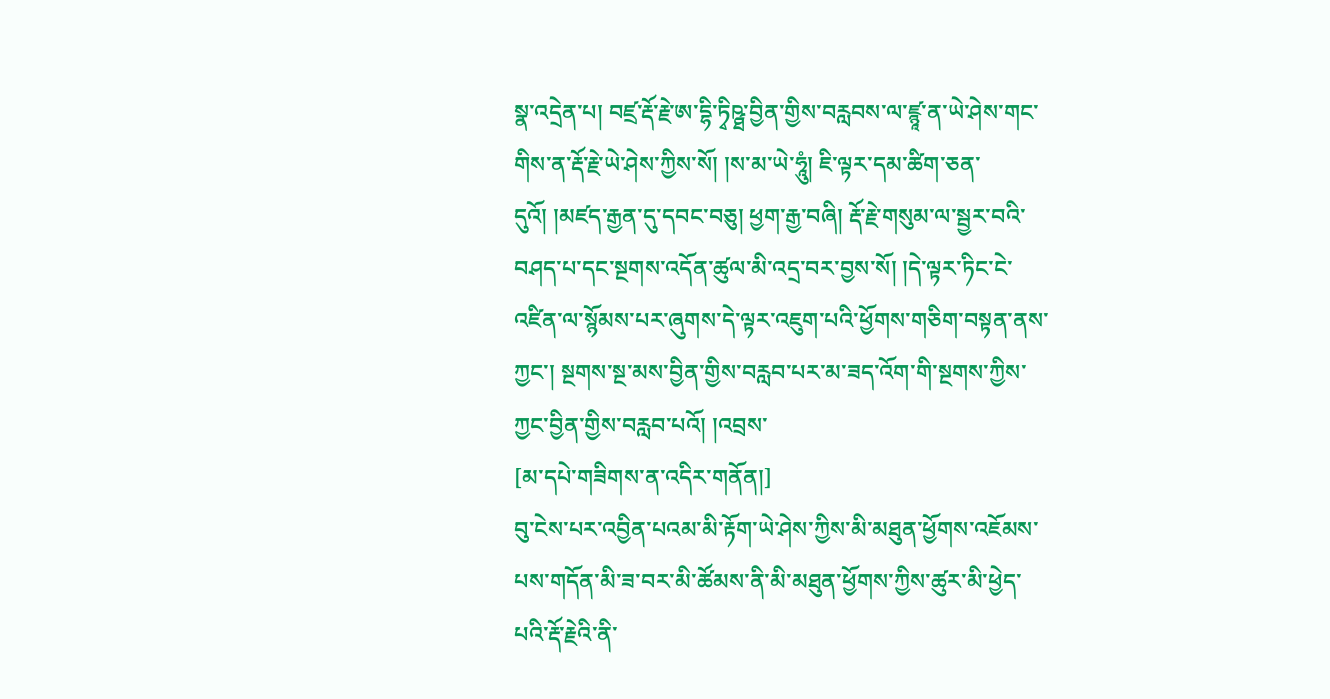སྣ་འདྲེན་པ། བཛྲ་རྡོ་རྗེ་ཨ་དྷི་ཏྭིཥྠ་བྱིན་གྱིས་བརླབས་ལ་ཛྙཱ་ན་ཡེ་ཤེས་གང་གིས་ན་རྡོ་རྗེ་ཡེ་ཤེས་ཀྱིས་སོ། །ས་མ་ཡེ་ཧཱུཾ། ཇི་ལྟར་དམ་ཚིག་ཅན་དུའོ། །མཛད་རྒྱན་དུ་དབང་བཅུ། ཕྱག་རྒྱ་བཞི། རྡོ་རྗེ་གསུམ་ལ་སྦྱར་བའི་བཤད་པ་དང་སྔགས་འདོན་ཚུལ་མི་འདྲ་བར་བྱས་སོ། །དེ་ལྟར་ཏིང་ངེ་འཛིན་ལ་སྙོམས་པར་ཞུགས་དེ་ལྟར་འཇུག་པའི་ཕྱོགས་གཅིག་བསྟན་ནས་ཀྱང་། སྔགས་སྔ་མས་བྱིན་གྱིས་བརླབ་པར་མ་ཟད་འོག་གི་སྔགས་ཀྱིས་ཀྱང་བྱིན་གྱིས་བརླབ་པའོ། །འབྲས་
[མ་དཔེ་གཟིགས་ན་འདིར་གནོན།]
བུ་ངེས་པར་འབྱིན་པའམ་མི་རྟོག་ཡེ་ཤེས་ཀྱིས་མི་མཐུན་ཕྱོགས་འཇོམས་པས་གདོན་མི་ཟ་བར་མི་ཚོམས་ནི་མི་མཐུན་ཕྱོགས་ཀྱིས་ཚུར་མི་ཕྱེད་པའི་རྡོ་རྗེའི་ནི་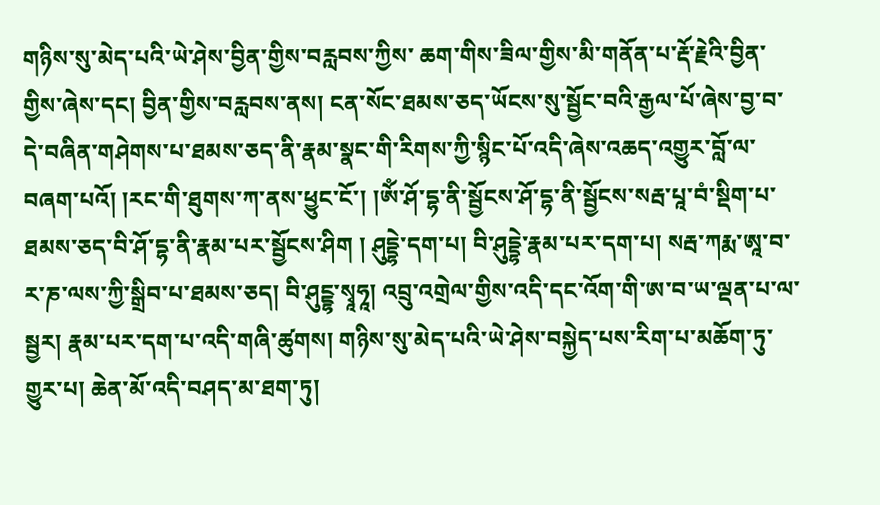གཉིས་སུ་མེད་པའི་ཡེ་ཤེས་བྱིན་གྱིས་བརླབས་ཀྱིས་ ཆག་གིས་ཟིལ་གྱིས་མི་གནོན་པ་རྡོ་རྗེའི་བྱིན་གྱིས་ཞེས་དང། བྱིན་གྱིས་བརླབས་ནས། ངན་སོང་ཐམས་ཅད་ཡོངས་སུ་སྦྱོང་བའི་རྒྱལ་པོ་ཞེས་བྱ་བ་དེ་བཞིན་གཤེགས་པ་ཐམས་ཅད་ནི་རྣམ་སྣང་གི་རིགས་ཀྱི་སྙིང་པོ་འདི་ཞེས་འཆད་འགྱུར་བློ་ལ་བཞག་པའོ། །རང་གི་ཐུགས་ཀ་ནས་ཕྱུང་ངོ་། །ༀ་ཤོ་དྷ་ནི་སྦྱོངས་ཤོ་དྷ་ནི་སྦྱོངས་སརྦ་པཱ་བཾ་སྡིག་པ་ཐམས་ཅད་བི་ཤོ་དྷ་ནི་རྣམ་པར་སྦྱོངས་ཤིག ། ཤུདྡྷེ་དག་པ། བི་ཤུདྡྷེ་རྣམ་པར་དག་པ། སརྦ་ཀརྨ་ཨཱ་བ་ར་ཎ་ལས་ཀྱི་སྒྲིབ་པ་ཐམས་ཅད། བི་ཤུངྡྷ་སྭཱཧཱ། འབྲུ་འགྲེལ་གྱིས་འདི་དང་འོག་གི་ཨ་བ་ཡ་ལྡན་པ་ལ་སྦྱར། རྣམ་པར་དག་པ་འདི་གཞི་ཚུགས། གཉིས་སུ་མེད་པའི་ཡེ་ཤེས་བསྐྱེད་པས་རིག་པ་མཆོག་ཏུ་གྱུར་པ། ཆེན་མོ་འདི་བཤད་མ་ཐག་ཏུ།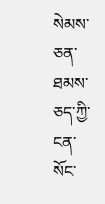སེམས་ཅན་ཐམས་ཅད་ཀྱི་ངན་སོང་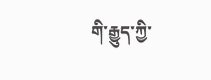གི་རྒྱུད་ཀྱི་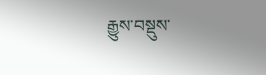རྒྱུས་བསྡུས་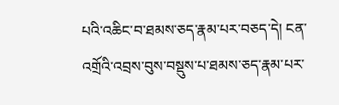པའི་འཆིང་བ་ཐམས་ཅད་རྣམ་པར་བཅད་དེ། ངན་འགྲོའི་འབྲས་བུས་བསྡུས་པ་ཐམས་ཅད་རྣམ་པར་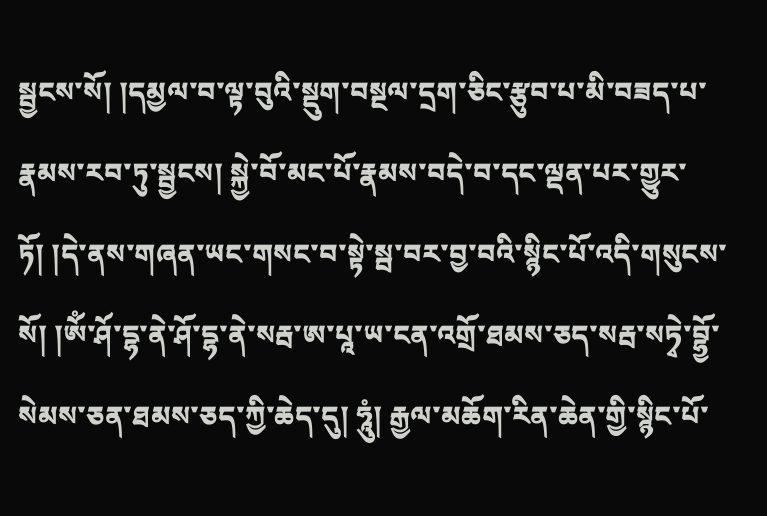སྦྱངས་སོ། །དམྱལ་བ་ལྟ་བུའི་སྡུག་བསྔལ་དྲག་ཅིང་རྩུབ་པ་མི་བཟད་པ་རྣམས་རབ་ཏུ་སྦྱངས། སྐྱེ་བོ་མང་པོ་རྣམས་བདེ་བ་དང་ལྡན་པར་གྱུར་ཏོ། །དེ་ནས་གཞན་ཡང་གསང་བ་སྟེ་སྦ་བར་བྱ་བའི་སྙིང་པོ་འདི་གསུངས་སོ། །ༀ་ཤོ་དྷ་ནེ་ཤོ་དྷ་ནེ་སརྦ་ཨ་པཱ་ཡ་ངན་འགྲོ་ཐམས་ཅད་སརྦ་སཏྭེ་བྷྱོ་སེམས་ཅན་ཐམས་ཅད་ཀྱི་ཆེད་དུ། ཧཱུཾ། རྒྱལ་མཆོག་རིན་ཆེན་གྱི་སྙིང་པོ་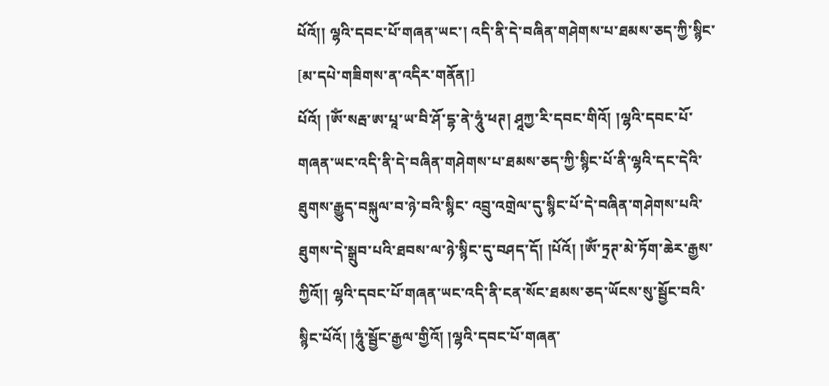པོའོ།། ལྷའི་དབང་པོ་གཞན་ཡང་། འདི་ནི་དེ་བཞིན་གཤེགས་པ་ཐམས་ཅད་ཀྱི་སྙིང་
[མ་དཔེ་གཟིགས་ན་འདིར་གནོན།]
པོའོ། །ༀ་སརྦ་ཨ་པཱ་ཡ་བི་ཤོ་དྷ་ནེ་ཧཱུཾ་ཕཊ། ཤཱཀྱ་རི་དབང་གིའོ། །ལྷའི་དབང་པོ་གཞན་ཡང་འདི་ནི་དེ་བཞིན་གཤེགས་པ་ཐམས་ཅད་ཀྱི་སྙིང་པོ་ནི་ལྷའི་དང་དེའི་ཐུགས་རྒྱུད་བསྐུལ་བ་ཉེ་བའི་སྙིང་ འབྲུ་འགྲེལ་དུ་སྙིང་པོ་དེ་བཞིན་གཤེགས་པའི་ཐུགས་དེ་སྒྲུབ་པའི་ཐབས་ལ་ཉེ་སྙིང་དུ་བཤད་དོ། །པོའོ། །ༀ་ཏྲཊ་མེ་ཏོག་ཆེར་རྒྱས་ཀྱིའོ།། ལྷའི་དབང་པོ་གཞན་ཡང་འདི་ནི་ངན་སོང་ཐམས་ཅད་ཡོངས་སུ་སྦྱོང་བའི་སྙིང་པོའོ། །ཧཱུཾ་སྦྱོང་རྒྱལ་གྱིའོ། །ལྷའི་དབང་པོ་གཞན་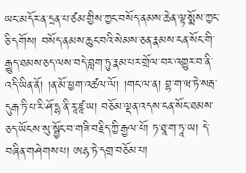ཡང་མདོར་ན་དྲན་པ་ཙམ་གྱིས་ཀྱང་བསོད་ནམས་ཆེན་ལྟ་སྨོས་ཀྱང་ཅི་དགོས། བསོད་ནམས་ཆུང་བའི་སེམས་ཅན་རྣམས་ངན་སོང་གི་རྒྱུད་ཐམས་ཅད་ལས་བདེ་བླག་ཏུ་རྣམ་པར་གྲོལ་བར་འགྱུར་བ་ནི་འདི་ཡིན་ནོ། །ན་མོ་ཕྱག་འཚལ་ལོ། །གང་ལ་ན། བྷ་ག་ཝ་ཏེ་སརྦ་དུརྒ་ཏི་པ་རི་ཤོ་དྷ་ནི་རཱ་ཛཱ་ཡ། བཅོམ་ལྡན་འདས་ངན་སོང་ཐམས་ཅད་ཡོངས་སུ་སྦྱོང་བ་གཟི་བརྗིད་ཀྱི་རྒྱལ་པོ། ཏ་ཐཱ་ག་ཏཱ་ཡ། དེ་བཞིན་གཤེགས་པ། ཨརྷ་ཏེ་དགྲ་བཅོམ་པ།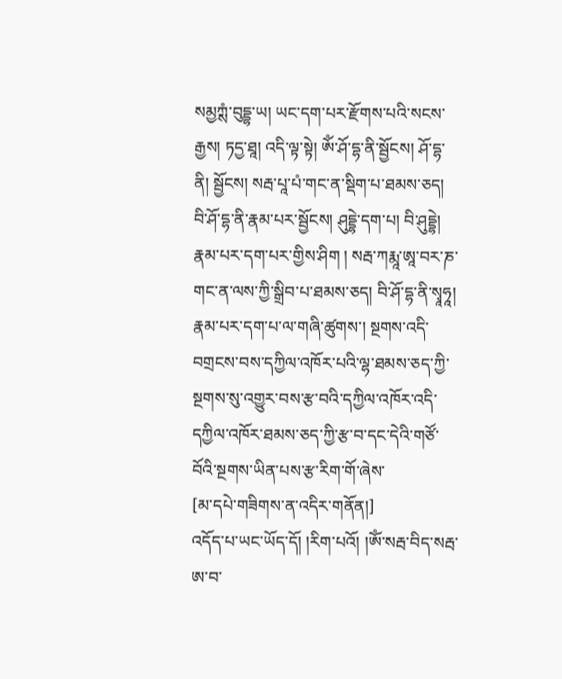སམྱཀྶཾ་བུདྡྷ་ཡ། ཡང་དག་པར་རྫོགས་པའི་སངས་རྒྱས། ཏདྱ་ཐཱ། འདི་ལྟ་སྟེ། ༀ་ཤོ་དྷ་ནི་སྦྱོངས། ཤོ་དྷ་ནི། སྦྱོངས། སརྦ་པཱ་པཾ་གང་ན་སྡིག་པ་ཐམས་ཅད། བི་ཤོ་དྷ་ནི་རྣམ་པར་སྦྱོངས། ཤུདྡྷེ་དག་པ། བི་ཤུདྡྷེ། རྣམ་པར་དག་པར་གྱིས་ཤིག ། སརྦ་ཀརྨཱ་ཨཱ་བར་ཎ་གང་ན་ལས་ཀྱི་སྒྲིབ་པ་ཐམས་ཅད། བི་ཤོ་དྷ་ནི་སྭཱཧཱ། རྣམ་པར་དག་པ་ལ་གཞི་ཚུགས་། སྔགས་འདི་བགྲངས་བས་དཀྱིལ་འཁོར་པའི་ལྷ་ཐམས་ཅད་ཀྱི་སྔགས་སུ་འགྱུར་བས་རྩ་བའི་དཀྱིལ་འཁོར་འདི་དཀྱིལ་འཁོར་ཐམས་ཅད་ཀྱི་རྩ་བ་དང་དེའི་གཙོ་བོའི་སྔགས་ཡིན་པས་རྩ་རིག་གོ་ཞེས་
[མ་དཔེ་གཟིགས་ན་འདིར་གནོན།]
འདོད་པ་ཡང་ཡོད་དོ། །རིག་པའོ། །ༀ་སརྦ་བིད་སརྦ་ཨ་བ་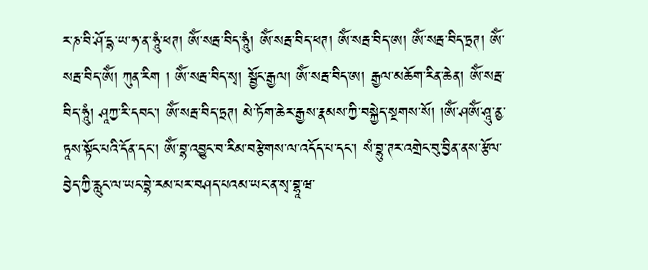ར་ཎ་བི་ཤོ་དྷ་ཡ་ཧ་ན་ཧཱུཾ་ཕཊ། ༀ་སརྦ་བིད་ཧཱུཾ། ༀ་སརྦ་བིད་ཕཊ། ༀ་སརྦ་བིད་ཨ། ༀ་སརྦ་བིད་ཏྲཊ། ༀ་སརྦ་བིད་ༀ། ཀུན་རིག ། ༀ་སརྦ་བིད་སྭ། སྦྱོང་རྒྱལ། ༀ་སརྦ་བིད་ཨ། རྒྱལ་མཆོག་རིན་ཆེན། ༀ་སརྦ་བིད་ཧཱུཾ། ཤཱཀྱ་རི་དབང་། ༀ་སརྦ་བིད་ཏྲཊ། མེ་ཏོག་ཆེར་རྒྱས་རྣམས་ཀྱི་བསྐྱེད་སྔགས་སོ། །ༀ་ཤༀ་ཤཱུ་ནྱ་ཏཱས་སྟོང་པའི་དོན་དང་། ༀ་བྷ་འབྱུང་བ་རིམ་བརྩེགས་ལ་འདོད་པ་དང་། སཾ་བྷུ་ཊར་འགྲེང་བུ་བྱིན་ནས་རྩོལ་བྱེད་ཀྱི་རླུང་ལ་ཡང་བྷེ་རམ་པར་བཤད་པའམ་ཡང་ན་སྭ་བྷཱ་ཝ་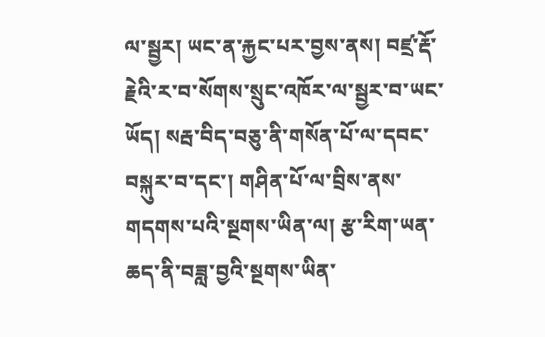ལ་སྦྱར། ཡང་ན་རྐྱང་པར་བྱས་ནས། བཛྲ་རྡོ་རྗེའི་ར་བ་སོགས་སྲུང་འཁོར་ལ་སྦྱར་བ་ཡང་ཡོད། སརྦ་བིད་བཅུ་ནི་གསོན་པོ་ལ་དབང་བསྐུར་བ་དང་། གཤིན་པོ་ལ་བྲིས་ནས་གདགས་པའི་སྔགས་ཡིན་ལ། རྩ་རིག་ཡན་ཆད་ནི་བཟླ་བྱའི་སྔགས་ཡིན་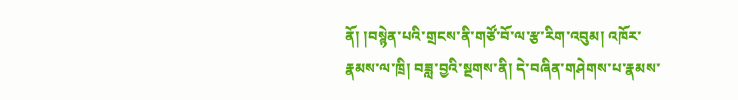ནོ། །བསྙེན་པའི་གྲངས་ནི་གཙོ་བོ་ལ་རྩ་རིག་འབུམ། འཁོར་རྣམས་ལ་ཁྲི། བཟླ་བྱའི་སྔགས་ནི། དེ་བཞིན་གཤེགས་པ་རྣམས་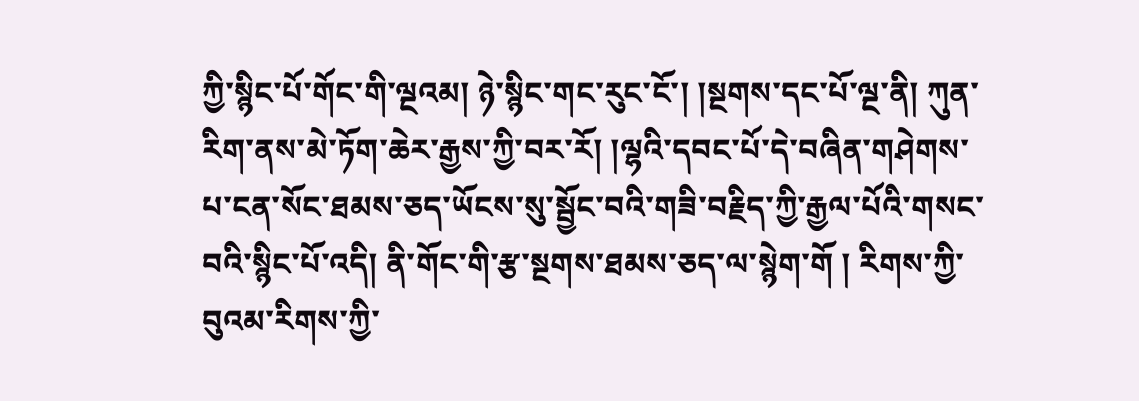ཀྱི་སྙིང་པོ་གོང་གི་ལྔའམ། ཉེ་སྙིང་གང་རུང་ངོ་། །སྔགས་དང་པོ་ལྔ་ནི། ཀུན་རིག་ནས་མེ་ཏོག་ཆེར་རྒྱས་ཀྱི་བར་རོ། །ལྷའི་དབང་པོ་དེ་བཞིན་གཤེགས་པ་ངན་སོང་ཐམས་ཅད་ཡོངས་སུ་སྦྱོང་བའི་གཟི་བརྗིད་ཀྱི་རྒྱལ་པོའི་གསང་བའི་སྙིང་པོ་འདི། ནི་གོང་གི་རྩ་སྔགས་ཐམས་ཅད་ལ་སྙེག་གོ ། རིགས་ཀྱི་བུའམ་རིགས་ཀྱི་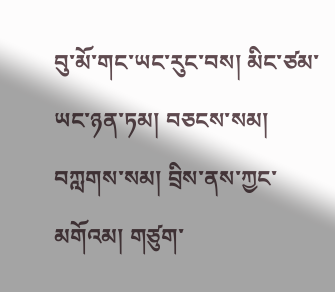བུ་མོ་གང་ཡང་རུང་བས། མིང་ཙམ་ཡང་ཉན་ཏམ། བཅངས་སམ། བཀླགས་སམ། བྲིས་ནས་ཀྱང་མགོའམ། གཙུག་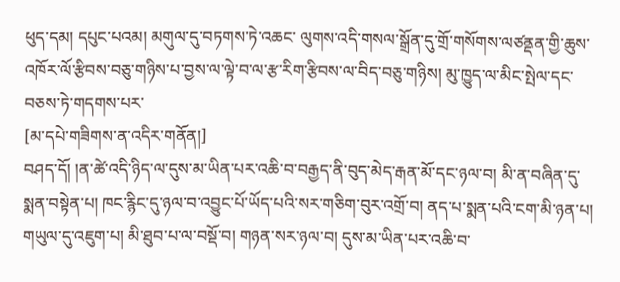ཕུད་དམ། དཔུང་པའམ། མགུལ་དུ་བཏགས་ཏེ་འཆང་ ལུགས་འདི་གསལ་སྒྲོན་དུ་གྲོ་གསོགས་ལཙནྡན་གྱི་ཆུས་འཁོར་ལོ་རྩིབས་བཅུ་གཉིས་པ་བྱས་ལ་ལྟེ་བ་ལ་རྩ་རིག་རྩིབས་ལ་བིད་བཅུ་གཉིས། མུ་ཁྱུད་ལ་མིང་སྤེལ་དང་བཅས་ཏེ་གདགས་པར་
[མ་དཔེ་གཟིགས་ན་འདིར་གནོན།]
བཤད་དོ། །ན་ཚེ་འདི་ཉིད་ལ་དུས་མ་ཡིན་པར་འཆི་བ་བརྒྱད་ནི་བུད་མེད་རྒན་མོ་དང་ཉལ་བ། མི་ན་བཞིན་དུ་སྨན་བསྟེན་པ། ཁང་རྙིང་དུ་ཉལ་བ་འབྱུང་པོ་ཡོད་པའི་སར་གཅིག་བུར་འགྲོ་བ། ནད་པ་སྨན་པའི་ངག་མི་ཉན་པ། གཡུལ་དུ་འཇུག་པ། མི་ཐུབ་པ་ལ་བསྡོ་བ། གཉན་སར་ཉལ་བ། དུས་མ་ཡིན་པར་འཆི་བ་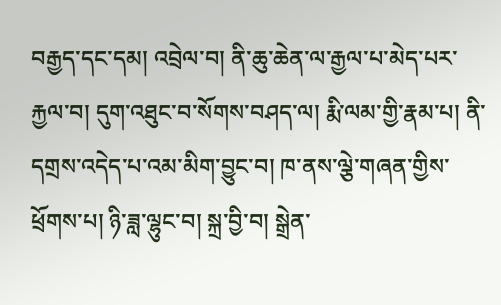བརྒྱད་དང་དམ། འབྲེལ་བ། ནི་ཆུ་ཆེན་ལ་རྒྱལ་པ་མེད་པར་རྐྱལ་བ། དུག་འཐུང་བ་སོགས་བཤད་ལ། རྨི་ལམ་གྱི་རྣམ་པ། ནི་དགྲས་འདེད་པ་འམ་མིག་བྱུང་བ། ཁ་ནས་ལྕེ་གཞན་གྱིས་ཕྲོགས་པ། ཉི་ཟླ་ལྷུང་བ། སྐྲ་བྱི་བ། སྒྲེན་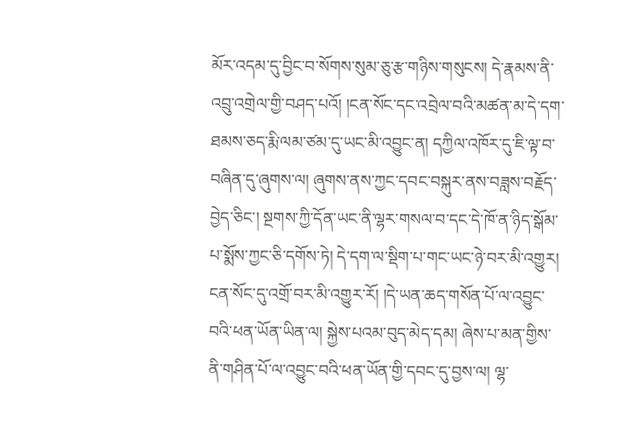མོར་འདམ་དུ་བྱིང་བ་སོགས་སུམ་ཅུ་རྩ་གཉིས་གསུངས། དེ་རྣམས་ནི་འབྲུ་འགྲེལ་གྱི་བཤད་པའོ། །ངན་སོང་དང་འབྲེལ་བའི་མཚན་མ་དེ་དག་ཐམས་ཅད་རྨི་ལམ་ཙམ་དུ་ཡང་མི་འབྱུང་ན། དཀྱིལ་འཁོར་དུ་ཇི་ལྟ་བ་བཞིན་དུ་ཞུགས་ལ། ཞུགས་ནས་ཀྱང་དབང་བསྐུར་ནས་བཟླས་བརྗོད་བྱེད་ཅིང་། སྔགས་ཀྱི་དོན་ཡང་ནི་ལྷར་གསལ་བ་དང་དེ་ཁོ་ན་ཉིད་སྒོམ་པ་སྨོས་ཀྱང་ཅི་དགོས་ཏེ། དེ་དག་ལ་སྡིག་པ་གང་ཡང་ཉེ་བར་མི་འགྱུར། ངན་སོང་དུ་འགྲོ་བར་མི་འགྱུར་རོ། །དེ་ཡན་ཆད་གསོན་པོ་ལ་འབྱུང་བའི་ཕན་ཡོན་ཡིན་ལ། སྐྱེས་པའམ་བུད་མེད་དམ། ཞེས་པ་མན་གྱིས་ནི་གཤིན་པོ་ལ་འབྱུང་བའི་ཕན་ཡོན་གྱི་དབང་དུ་བྱས་ལ། ལྷ་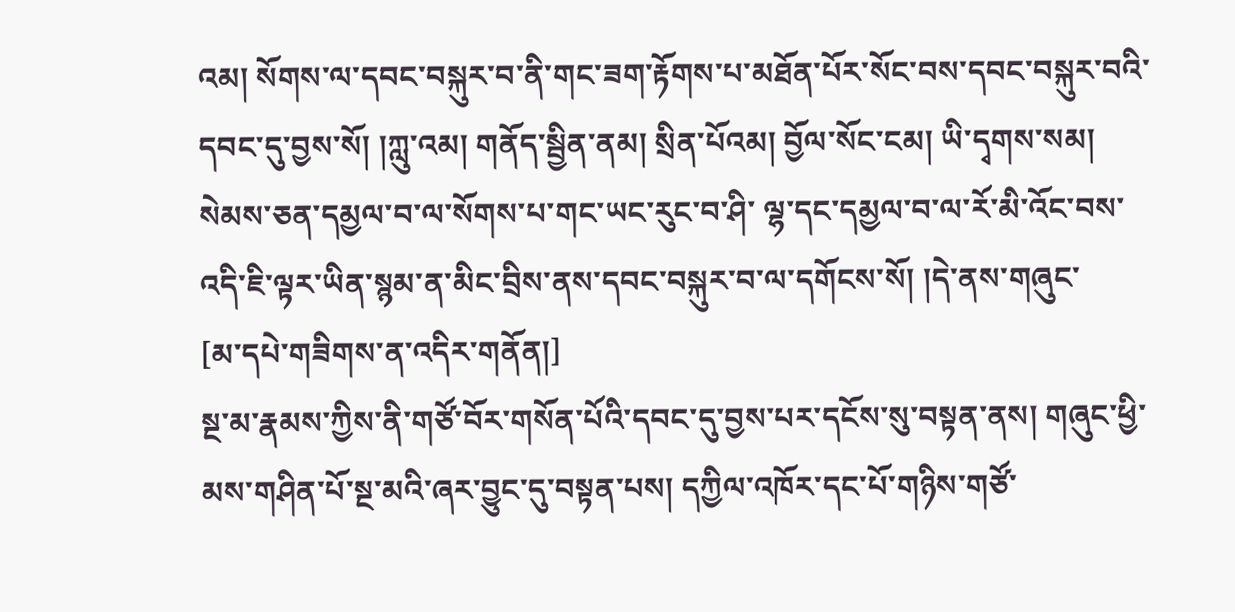འམ། སོགས་ལ་དབང་བསྐུར་བ་ནི་གང་ཟག་རྟོགས་པ་མཐོན་པོར་སོང་བས་དབང་བསྐུར་བའི་དབང་དུ་བྱས་སོ། །ཀླུ་འམ། གནོད་སྦྱིན་ནམ། སྲིན་པོའམ། བྱོལ་སོང་ངམ། ཡི་དྭགས་སམ། སེམས་ཅན་དམྱལ་བ་ལ་སོགས་པ་གང་ཡང་རུང་བ་ཤི་ ལྷ་དང་དམྱལ་བ་ལ་རོ་མི་འོང་བས་འདི་ཇི་ལྟར་ཡིན་སྙམ་ན་མིང་བྲིས་ནས་དབང་བསྐུར་བ་ལ་དགོངས་སོ། །དེ་ནས་གཞུང་
[མ་དཔེ་གཟིགས་ན་འདིར་གནོན།]
སྔ་མ་རྣམས་ཀྱིས་ནི་གཙོ་བོར་གསོན་པོའི་དབང་དུ་བྱས་པར་དངོས་སུ་བསྟན་ནས། གཞུང་ཕྱི་མས་གཤིན་པོ་སྔ་མའི་ཞར་བྱུང་དུ་བསྟན་པས། དཀྱིལ་འཁོར་དང་པོ་གཉིས་གཙོ་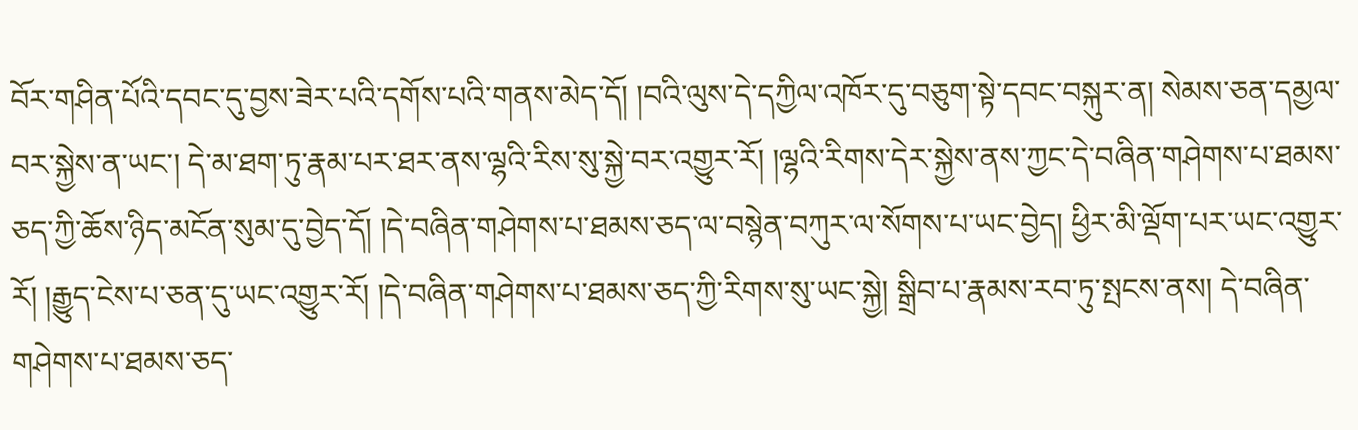བོར་གཤིན་པོའི་དབང་དུ་བྱས་ཟེར་པའི་དགོས་པའི་གནས་མེད་དོ། །བའི་ལུས་དེ་དཀྱིལ་འཁོར་དུ་བཅུག་སྟེ་དབང་བསྐུར་ན། སེམས་ཅན་དམྱལ་བར་སྐྱེས་ན་ཡང་། དེ་མ་ཐག་ཏུ་རྣམ་པར་ཐར་ནས་ལྷའི་རིས་སུ་སྐྱེ་བར་འགྱུར་རོ། །ལྷའི་རིགས་དེར་སྐྱེས་ནས་ཀྱང་དེ་བཞིན་གཤེགས་པ་ཐམས་ཅད་ཀྱི་ཆོས་ཉིད་མངོན་སུམ་དུ་བྱེད་དོ། །དེ་བཞིན་གཤེགས་པ་ཐམས་ཅད་ལ་བསྙེན་བཀུར་ལ་སོགས་པ་ཡང་བྱེད། ཕྱིར་མི་ལྡོག་པར་ཡང་འགྱུར་རོ། །རྒྱུད་ངེས་པ་ཅན་དུ་ཡང་འགྱུར་རོ། །དེ་བཞིན་གཤེགས་པ་ཐམས་ཅད་ཀྱི་རིགས་སུ་ཡང་སྐྱེ། སྒྲིབ་པ་རྣམས་རབ་ཏུ་སྤངས་ནས། དེ་བཞིན་གཤེགས་པ་ཐམས་ཅད་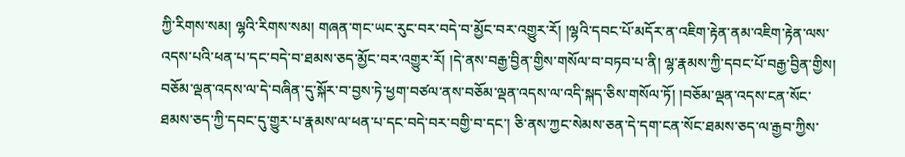ཀྱི་རིགས་སམ། ལྷའི་རིགས་སམ། གཞན་གང་ཡང་རུང་བར་བདེ་བ་མྱོང་བར་འགྱུར་རོ། །ལྷའི་དབང་པོ་མདོར་ན་འཇིག་རྟེན་ནམ་འཇིག་རྟེན་ལས་འདས་པའི་ཕན་པ་དང་བདེ་བ་ཐམས་ཅད་མྱོང་བར་འགྱུར་རོ། །དེ་ནས་བརྒྱ་བྱིན་གྱིས་གསོལ་བ་བཏབ་པ་ནི། ལྷ་རྣམས་ཀྱི་དབང་པོ་བརྒྱ་བྱིན་གྱིས། བཅོམ་ལྡན་འདས་ལ་དེ་བཞིན་དུ་སྐོར་བ་བྱས་ཏེ་ཕྱག་བཙལ་ནས་བཅོམ་ལྡན་འདས་ལ་འདི་སྐད་ཅིས་གསོལ་ཏོ། །བཅོམ་ལྡན་འདས་ངན་སོང་ཐམས་ཅད་ཀྱི་དབང་དུ་གྱུར་པ་རྣམས་ལ་ཕན་པ་དང་བདེ་བར་བགྱི་བ་དང་། ཅི་ནས་ཀྱང་སེམས་ཅན་དེ་དག་ངན་སོང་ཐམས་ཅད་ལ་རྒྱབ་ཀྱིས་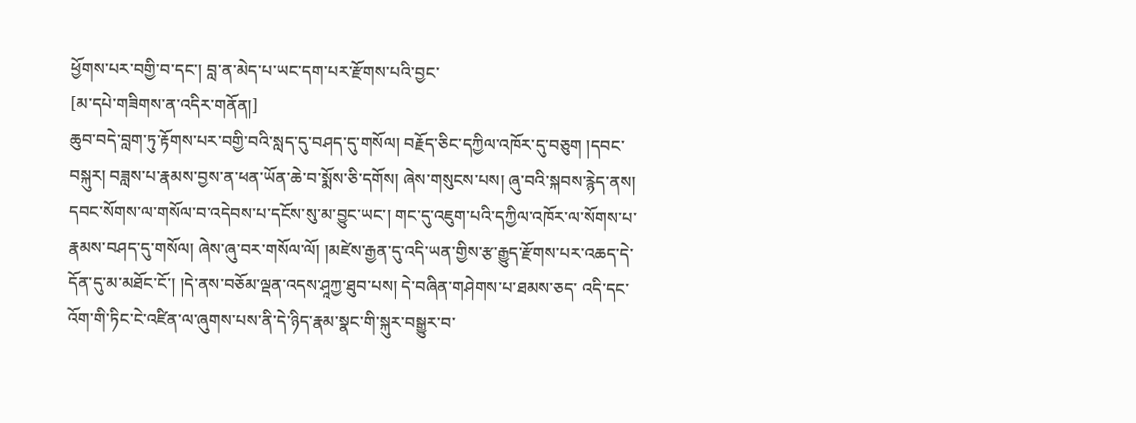ཕྱོགས་པར་བགྱི་བ་དང་། བླ་ན་མེད་པ་ཡང་དག་པར་རྫོགས་པའི་བྱང་
[མ་དཔེ་གཟིགས་ན་འདིར་གནོན།]
ཆུབ་བདེ་བླག་ཏུ་རྟོགས་པར་བགྱི་བའི་སླད་དུ་བཤད་དུ་གསོལ། བརྗོད་ཅིང་དཀྱིལ་འཁོར་དུ་བཅུག །དབང་བསྐུར། བཟླས་པ་རྣམས་བྱས་ན་ཕན་ཡོན་ཆེ་བ་སྨོས་ཅི་དགོས། ཞེས་གསུངས་པས། ཞུ་བའི་སྐབས་རྙེད་ནས། དབང་སོགས་ལ་གསོལ་བ་འདེབས་པ་དངོས་སུ་མ་བྱུང་ཡང་། གང་དུ་འཇུག་པའི་དཀྱིལ་འཁོར་ལ་སོགས་པ་རྣམས་བཤད་དུ་གསོལ། ཞེས་ཞུ་བར་གསོལ་ལོ། །མཛེས་རྒྱན་དུ་འདི་ཡན་གྱིས་རྩ་རྒྱུད་རྫོགས་པར་འཆད་དེ་དོན་དུ་མ་མཐོང་ངོ་། །དེ་ནས་བཅོམ་ལྡན་འདས་ཤཱཀྱ་ཐུབ་པས། དེ་བཞིན་གཤེགས་པ་ཐམས་ཅད་ འདི་དང་འོག་གི་ཏིང་ངེ་འཛིན་ལ་ཞུགས་པས་ནི་དེ་ཉིད་རྣམ་སྣང་གི་སྐུར་བསྒྱུར་བ་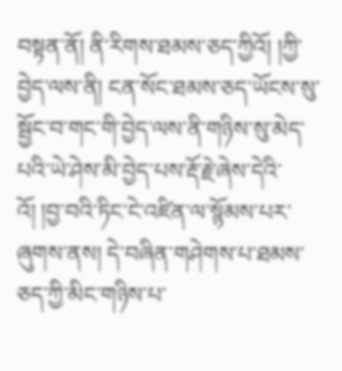བསྟན་ནོ། ནི་རིགས་ཐམས་ཅད་ཀྱིའོ། །ཀྱི་བྱེད་ལས་ནི། ངན་སོང་ཐམས་ཅད་ཡོངས་སུ་སྦྱོང་བ་གང་གི་བྱེད་ལས་ནི་གཉིས་སུ་མེད་པའི་ཡེ་ཤེས་མི་བྱེད་པས་རྡོ་རྗེ་ཞེས་དེའི་འོ། །བྱ་བའི་ཏིང་ངེ་འཛིན་ལ་སྙོམས་པར་ཞུགས་ནས། དེ་བཞིན་གཤེགས་པ་ཐམས་ཅད་ཀྱི་མིང་གཉིས་པ་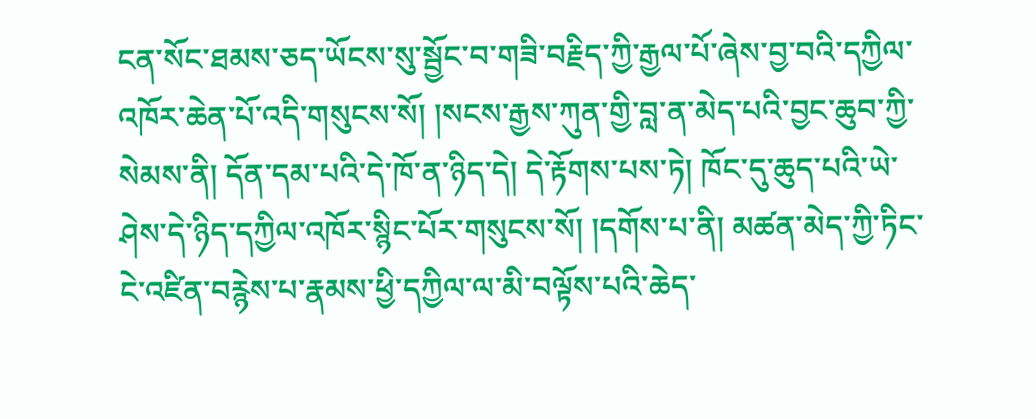ངན་སོང་ཐམས་ཅད་ཡོངས་སུ་སྦྱོང་བ་གཟི་བརྗིད་ཀྱི་རྒྱལ་པོ་ཞེས་བྱ་བའི་དཀྱིལ་འཁོར་ཆེན་པོ་འདི་གསུངས་སོ། །སངས་རྒྱས་ཀུན་གྱི་བླ་ན་མེད་པའི་བྱང་ཆུབ་ཀྱི་སེམས་ནི། དོན་དམ་པའི་དེ་ཁོ་ན་ཉིད་དེ། དེ་རྟོགས་པས་ཏེ། ཁོང་དུ་ཆུད་པའི་ཡེ་ཤེས་དེ་ཉིད་དཀྱིལ་འཁོར་སྙིང་པོར་གསུངས་སོ། །དགོས་པ་ནི། མཚན་མེད་ཀྱི་ཏིང་ངེ་འཛིན་བརྙེས་པ་རྣམས་ཕྱི་དཀྱིལ་ལ་མི་བལྟོས་པའི་ཆེད་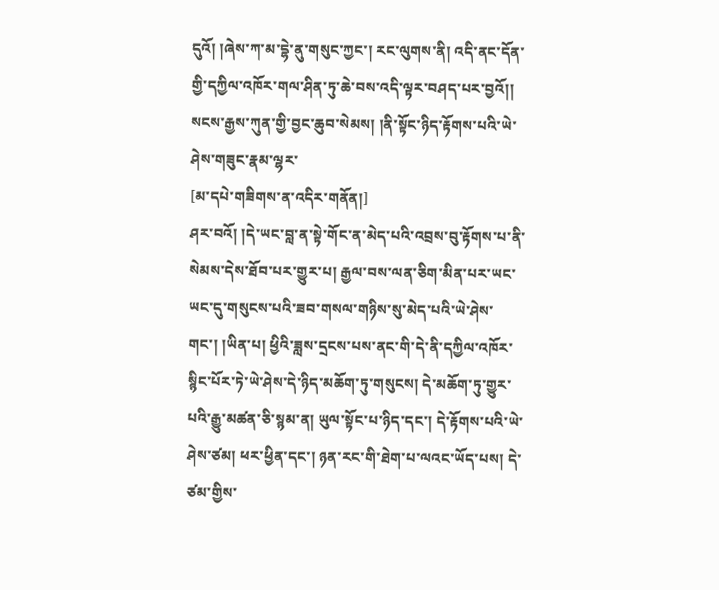དུའོ། །ཞེས་ཀ་མ་དྷེ་ནུ་གསུང་ཀྱང་། རང་ལུགས་ནི། འདི་ནང་དོན་གྱི་དཀྱིལ་འཁོར་གལ་ཤིན་ཏུ་ཆེ་བས་འདི་ལྟར་བཤད་པར་བྱའོ།། སངས་རྒྱས་ཀུན་གྱི་བྱང་ཆུབ་སེམས། །ནི་སྟོང་ཉིད་རྟོགས་པའི་ཡེ་ཤེས་གཟུང་རྣམ་ལྷར་
[མ་དཔེ་གཟིགས་ན་འདིར་གནོན།]
ཤར་བའོ། །དེ་ཡང་བླ་ན་སྟེ་གོང་ན་མེད་པའི་འབྲས་བུ་རྟོགས་པ་ནི་སེམས་དེས་ཐོབ་པར་གྱུར་པ། རྒྱལ་བས་ལན་ཅིག་མིན་པར་ཡང་ཡང་དུ་གསུངས་པའི་ཟབ་གསལ་གཉིས་སུ་མེད་པའི་ཡེ་ཤེས་གང་། །ཡིན་པ། ཕྱིའི་ཟླས་དྲངས་པས་ནང་གི་དེ་ནི་དཀྱིལ་འཁོར་སྙིང་པོར་ཏེ་ཡེ་ཤེས་དེ་ཉིད་མཆོག་ཏུ་གསུངས། དེ་མཆོག་ཏུ་གྱུར་པའི་རྒྱུ་མཚན་ཅི་སྙམ་ན། ཡུལ་སྟོང་པ་ཉིད་དང་། དེ་རྟོགས་པའི་ཡེ་ཤེས་ཙམ། ཕར་ཕྱིན་དང་། ཉན་རང་གི་ཐེག་པ་ལའང་ཡོད་པས། དེ་ཙམ་གྱིས་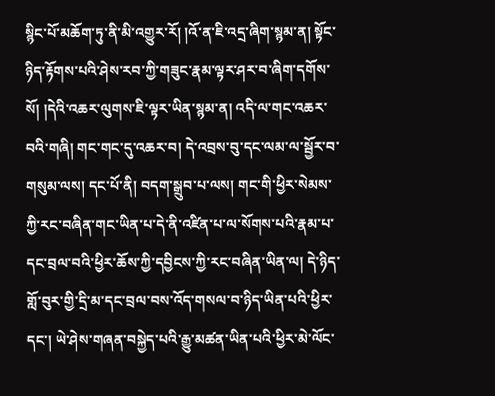སྙིང་པོ་མཆོག་ཏུ་ནི་མི་འགྱུར་རོ། །འོ་ན་ཇི་འདྲ་ཞིག་སྙམ་ན། སྟོང་ཉིད་རྟོགས་པའི་ཤེས་རབ་ཀྱི་གཟུང་རྣམ་ལྟར་ཤར་བ་ཞིག་དགོས་སོ། །དེའི་འཆར་ལུགས་ཇི་ལྟར་ཡིན་སྙམ་ན། འདི་ལ་གང་འཆར་བའི་གཞི། གང་གང་དུ་འཆར་བ། དེ་འབྲས་བུ་དང་ལམ་ལ་སྦྱོར་བ་གསུམ་ལས། དང་པོ་ནི། བདག་སྒྲུབ་པ་ལས། གང་གི་ཕྱིར་སེམས་ཀྱི་རང་བཞིན་གང་ཡིན་པ་དེ་ནི་འཛིན་པ་ལ་སོགས་པའི་རྣམ་པ་དང་བྲལ་བའི་ཕྱིར་ཆོས་ཀྱི་དབྱིངས་ཀྱི་རང་བཞིན་ཡིན་ལ། དེ་ཉིད་གློ་བུར་གྱི་དྲི་མ་དང་བྲལ་བས་འོད་གསལ་བ་ཉིད་ཡིན་པའི་ཕྱིར་དང་། ཡེ་ཤེས་གཞན་བསྐྱེད་པའི་རྒྱུ་མཚན་ཡིན་པའི་ཕྱིར་མེ་ལོང་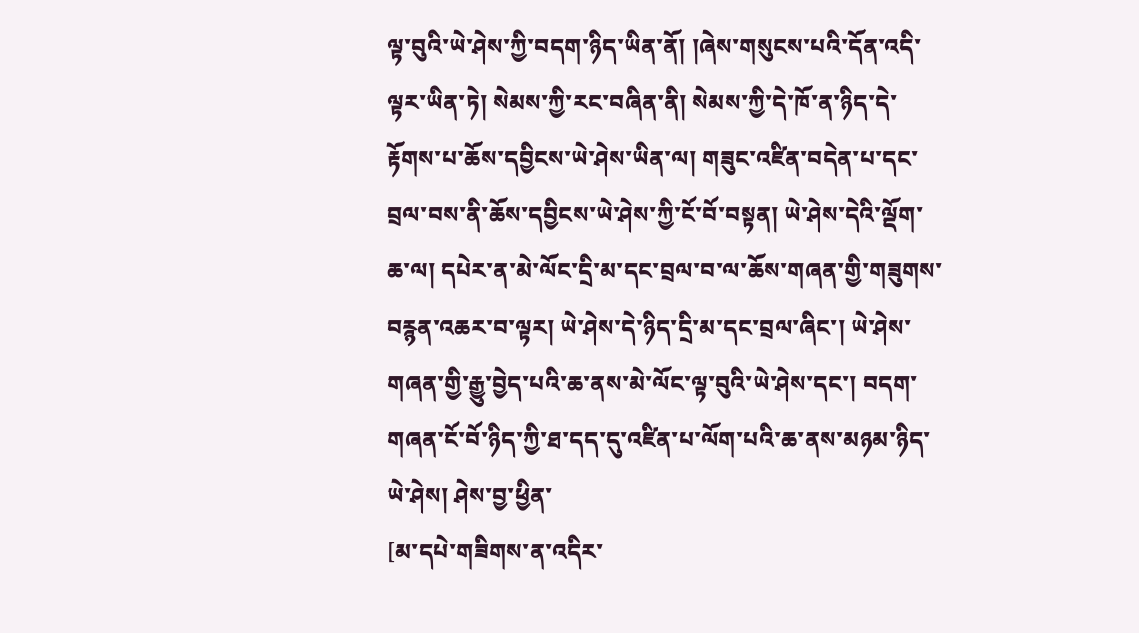ལྟ་བུའི་ཡེ་ཤེས་ཀྱི་བདག་ཉིད་ཡིན་ནོ། །ཞེས་གསུངས་པའི་དོན་འདི་ལྟར་ཡིན་ཏེ། སེམས་ཀྱི་རང་བཞིན་ནི། སེམས་ཀྱི་དེ་ཁོ་ན་ཉིད་དེ་རྟོགས་པ་ཆོས་དབྱིངས་ཡེ་ཤེས་ཡིན་ལ། གཟུང་འཛིན་བདེན་པ་དང་བྲལ་བས་ནི་ཆོས་དབྱིངས་ཡེ་ཤེས་ཀྱི་ངོ་བོ་བསྟན། ཡེ་ཤེས་དེའི་ལྡོག་ཆ་ལ། དཔེར་ན་མེ་ལོང་དྲི་མ་དང་བྲལ་བ་ལ་ཆོས་གཞན་གྱི་གཟུགས་བརྙན་འཆར་བ་ལྟར། ཡེ་ཤེས་དེ་ཉིད་དྲི་མ་དང་བྲལ་ཞིང་། ཡེ་ཤེས་གཞན་གྱི་རྒྱུ་བྱེད་པའི་ཆ་ནས་མེ་ལོང་ལྟ་བུའི་ཡེ་ཤེས་དང་། བདག་གཞན་ངོ་བོ་ཉིད་ཀྱི་ཐ་དད་དུ་འཛིན་པ་ལོག་པའི་ཆ་ནས་མཉམ་ཉིད་ཡེ་ཤེས། ཤེས་བྱ་ཕྱིན་
[མ་དཔེ་གཟིགས་ན་འདིར་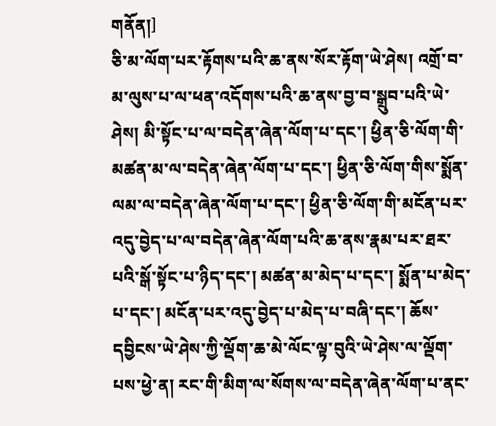གནོན།]
ཅི་མ་ལོག་པར་རྟོགས་པའི་ཆ་ནས་སོར་རྟོག་ཡེ་ཤེས། འགྲོ་བ་མ་ལུས་པ་ལ་ཕན་འདོགས་པའི་ཆ་ནས་བྱ་བ་སྒྲུབ་པའི་ཡེ་ཤེས། མི་སྟོང་པ་ལ་བདེན་ཞེན་ལོག་པ་དང་། ཕྱིན་ཅི་ལོག་གི་མཚན་མ་ལ་བདེན་ཞེན་ལོག་པ་དང་། ཕྱིན་ཅི་ལོག་གིས་སྨོན་ལམ་ལ་བདེན་ཞེན་ལོག་པ་དང་། ཕྱིན་ཅི་ལོག་གི་མངོན་པར་འདུ་བྱེད་པ་ལ་བདེན་ཞེན་ལོག་པའི་ཆ་ནས་རྣམ་པར་ཐར་པའི་སྒོ་སྟོང་པ་ཉིད་དང་། མཚན་མ་མེད་པ་དང་། སྨོན་པ་མེད་པ་དང་། མངོན་པར་འདུ་བྱེད་པ་མེད་པ་བཞི་དང་། ཆོས་དབྱིངས་ཡེ་ཤེས་ཀྱི་ལྡོག་ཆ་མེ་ལོང་ལྟ་བུའི་ཡེ་ཤེས་ལ་ལྡོག་པས་ཕྱེ་ན། རང་གི་མིག་ལ་སོགས་ལ་བདེན་ཞེན་ལོག་པ་ནང་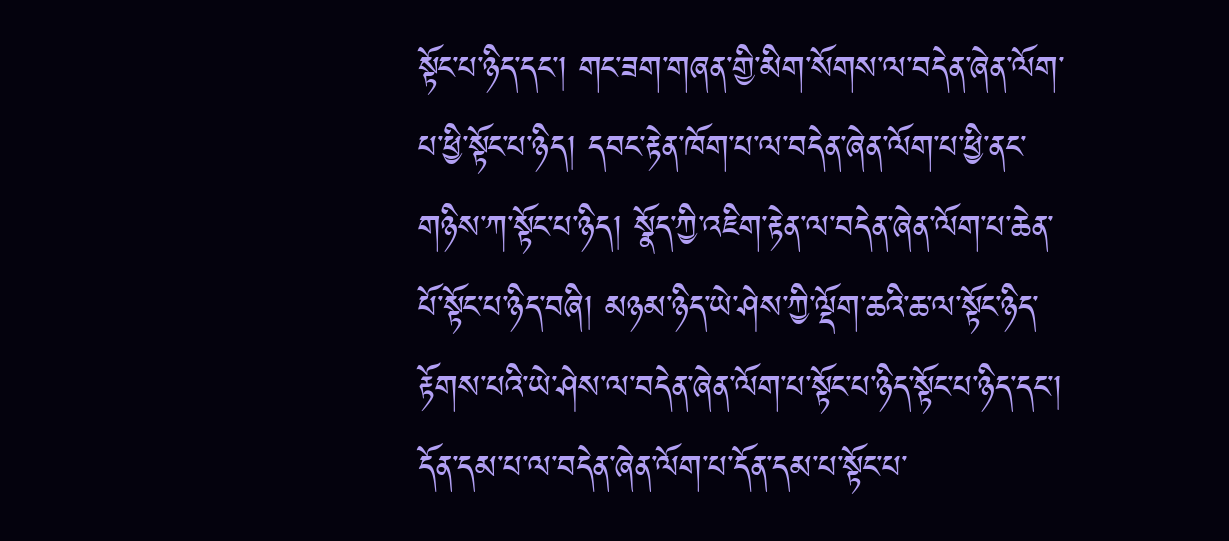སྟོང་པ་ཉིད་དང་། གང་ཟག་གཞན་གྱི་མིག་སོགས་ལ་བདེན་ཞེན་ལོག་པ་ཕྱི་སྟོང་པ་ཉིད། དབང་རྟེན་ཁོག་པ་ལ་བདེན་ཞེན་ལོག་པ་ཕྱི་ནང་གཉིས་ཀ་སྟོང་པ་ཉིད། སྣོད་ཀྱི་འཇིག་རྟེན་ལ་བདེན་ཞེན་ལོག་པ་ཆེན་པོ་སྟོང་པ་ཉིད་བཞི། མཉམ་ཉིད་ཡེ་ཤེས་ཀྱི་ལྡོག་ཆའི་ཆ་ལ་སྟོང་ཉིད་རྟོགས་པའི་ཡེ་ཤེས་ལ་བདེན་ཞེན་ལོག་པ་སྟོང་པ་ཉིད་སྟོང་པ་ཉིད་དང་། དོན་དམ་པ་ལ་བདེན་ཞེན་ལོག་པ་དོན་དམ་པ་སྟོང་པ་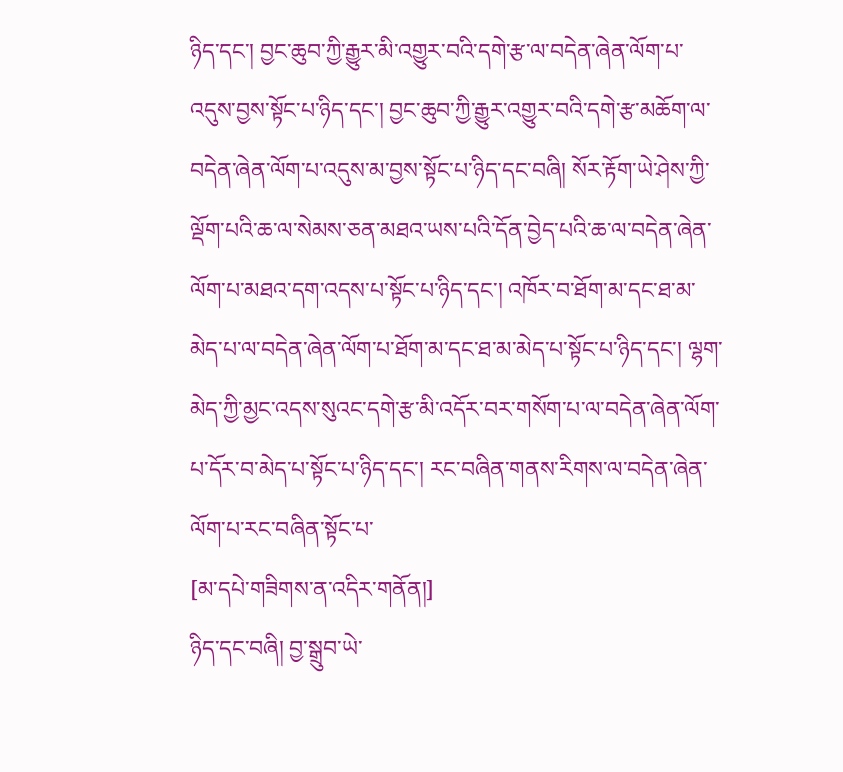ཉིད་དང་། བྱང་ཆུབ་ཀྱི་རྒྱུར་མི་འགྱུར་བའི་དགེ་རྩ་ལ་བདེན་ཞེན་ལོག་པ་འདུས་བྱས་སྟོང་པ་ཉིད་དང་། བྱང་ཆུབ་ཀྱི་རྒྱུར་འགྱུར་བའི་དགེ་རྩ་མཆོག་ལ་བདེན་ཞེན་ལོག་པ་འདུས་མ་བྱས་སྟོང་པ་ཉིད་དང་བཞི། སོར་རྟོག་ཡེ་ཤེས་ཀྱི་ལྡོག་པའི་ཆ་ལ་སེམས་ཅན་མཐའ་ཡས་པའི་དོན་བྱེད་པའི་ཆ་ལ་བདེན་ཞེན་ལོག་པ་མཐའ་དག་འདས་པ་སྟོང་པ་ཉིད་དང་། འཁོར་བ་ཐོག་མ་དང་ཐ་མ་མེད་པ་ལ་བདེན་ཞེན་ལོག་པ་ཐོག་མ་དང་ཐ་མ་མེད་པ་སྟོང་པ་ཉིད་དང་། ལྷག་མེད་ཀྱི་མྱང་འདས་སུའང་དགེ་རྩ་མི་འདོར་བར་གསོག་པ་ལ་བདེན་ཞེན་ལོག་པ་དོར་བ་མེད་པ་སྟོང་པ་ཉིད་དང་། རང་བཞིན་གནས་རིགས་ལ་བདེན་ཞེན་ལོག་པ་རང་བཞིན་སྟོང་པ་
[མ་དཔེ་གཟིགས་ན་འདིར་གནོན།]
ཉིད་དང་བཞི། བྱ་སྒྲུབ་ཡེ་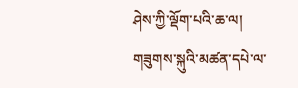ཤེས་ཀྱི་ལྡོག་པའི་ཆ་ལ། གཟུགས་སྐུའི་མཚན་དཔེ་ལ་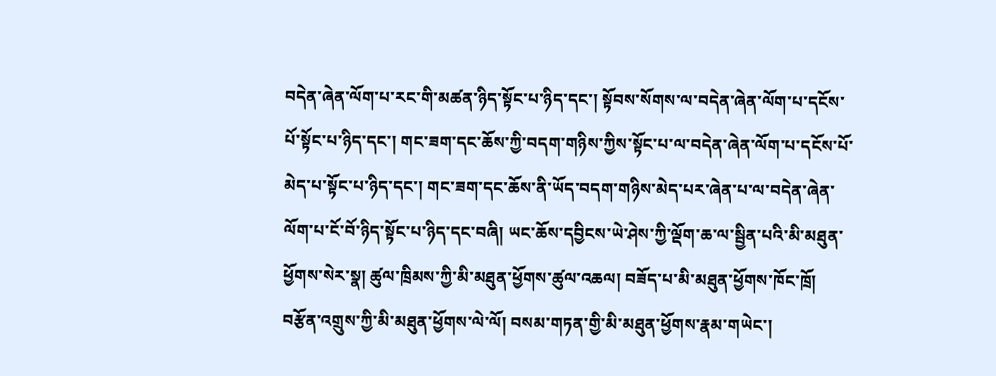བདེན་ཞེན་ལོག་པ་རང་གི་མཚན་ཉིད་སྟོང་པ་ཉིད་དང་། སྟོབས་སོགས་ལ་བདེན་ཞེན་ལོག་པ་དངོས་པོ་སྟོང་པ་ཉིད་དང་། གང་ཟག་དང་ཆོས་ཀྱི་བདག་གཉིས་ཀྱིས་སྟོང་པ་ལ་བདེན་ཞེན་ལོག་པ་དངོས་པོ་མེད་པ་སྟོང་པ་ཉིད་དང་། གང་ཟག་དང་ཆོས་ནི་ཡོད་བདག་གཉིས་མེད་པར་ཞེན་པ་ལ་བདེན་ཞེན་ལོག་པ་ངོ་བོ་ཉིད་སྟོང་པ་ཉིད་དང་བཞི། ཡང་ཆོས་དབྱིངས་ཡེ་ཤེས་ཀྱི་ལྡོག་ཆ་ལ་སྦྱིན་པའི་མི་མཐུན་ཕྱོགས་སེར་སྣ། ཚུལ་ཁྲིམས་ཀྱི་མི་མཐུན་ཕྱོགས་ཚུལ་འཆལ། བཟོད་པ་མི་མཐུན་ཕྱོགས་ཁོང་ཁྲོ། བརྩོན་འགྲུས་ཀྱི་མི་མཐུན་ཕྱོགས་ལེ་ལོ། བསམ་གཏན་གྱི་མི་མཐུན་ཕྱོགས་རྣམ་གཡེང་།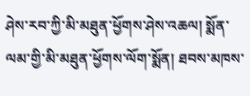ཤེས་རབ་ཀྱི་མི་མཐུན་ཕྱོགས་ཤེས་འཆལ། སྨོན་ལམ་གྱི་མི་མཐུན་ཕྱོགས་ལོག་སྨོན། ཐབས་མཁས་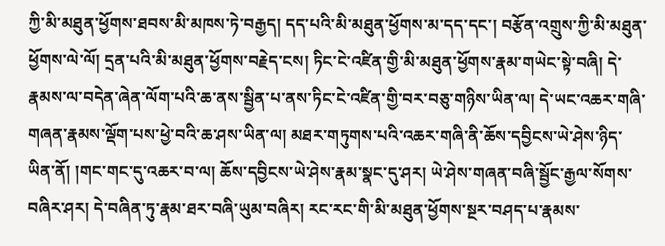ཀྱི་མི་མཐུན་ཕྱོགས་ཐབས་མི་མཁས་ཏེ་བརྒྱད། དད་པའི་མི་མཐུན་ཕྱོགས་མ་དད་དང་། བརྩོན་འགྲུས་ཀྱི་མི་མཐུན་ཕྱོགས་ལེ་ལོ། དྲན་པའི་མི་མཐུན་ཕྱོགས་བརྗེད་ངས། ཏིང་ངེ་འཛིན་གྱི་མི་མཐུན་ཕྱོགས་རྣམ་གཡེང་སྟེ་བཞི། དེ་རྣམས་ལ་བདེན་ཞེན་ལོག་པའི་ཆ་ནས་སྦྱིན་པ་ནས་ཏིང་ངེ་འཛིན་གྱི་བར་བཅུ་གཉིས་ཡིན་ལ། དེ་ཡང་འཆར་གཞི་གཞན་རྣམས་ལྡོག་པས་ཕྱེ་བའི་ཆ་ཤས་ཡིན་ལ། མཐར་གཏུགས་པའི་འཆར་གཞི་ནི་ཆོས་དབྱིངས་ཡེ་ཤེས་ཉིད་ཡིན་ནོ། །གང་གང་དུ་འཆར་བ་ལ། ཆོས་དབྱིངས་ཡེ་ཤེས་རྣམ་སྣང་དུ་ཤར། ཡེ་ཤེས་གཞན་བཞི་སྦྱོང་རྒྱལ་སོགས་བཞིར་ཤར། དེ་བཞིན་ཏུ་རྣམ་ཐར་བཞི་ཡུམ་བཞིར། རང་རང་གི་མི་མཐུན་ཕྱོགས་སྔར་བཤད་པ་རྣམས་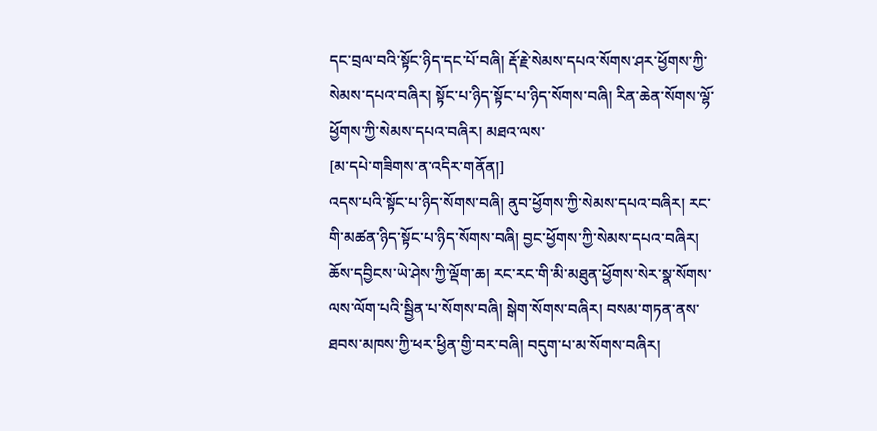དང་བྲལ་བའི་སྟོང་ཉིད་དང་པོ་བཞི། རྡོ་རྗེ་སེམས་དཔའ་སོགས་ཤར་ཕྱོགས་ཀྱི་སེམས་དཔའ་བཞིར། སྟོང་པ་ཉིད་སྟོང་པ་ཉིད་སོགས་བཞི། རིན་ཆེན་སོགས་ལྷོ་ཕྱོགས་ཀྱི་སེམས་དཔའ་བཞིར། མཐའ་ལས་
[མ་དཔེ་གཟིགས་ན་འདིར་གནོན།]
འདས་པའི་སྟོང་པ་ཉིད་སོགས་བཞི། ནུབ་ཕྱོགས་ཀྱི་སེམས་དཔའ་བཞིར། རང་གི་མཚན་ཉིད་སྟོང་པ་ཉིད་སོགས་བཞི། བྱང་ཕྱོགས་ཀྱི་སེམས་དཔའ་བཞིར། ཆོས་དབྱིངས་ཡེ་ཤེས་ཀྱི་ལྡོག་ཆ། རང་རང་གི་མི་མཐུན་ཕྱོགས་སེར་སྣ་སོགས་ལས་ལོག་པའི་སྦྱིན་པ་སོགས་བཞི། སྒེག་སོགས་བཞིར། བསམ་གཏན་ནས་ཐབས་མཁས་ཀྱི་ཕར་ཕྱིན་གྱི་བར་བཞི། བདུག་པ་མ་སོགས་བཞིར།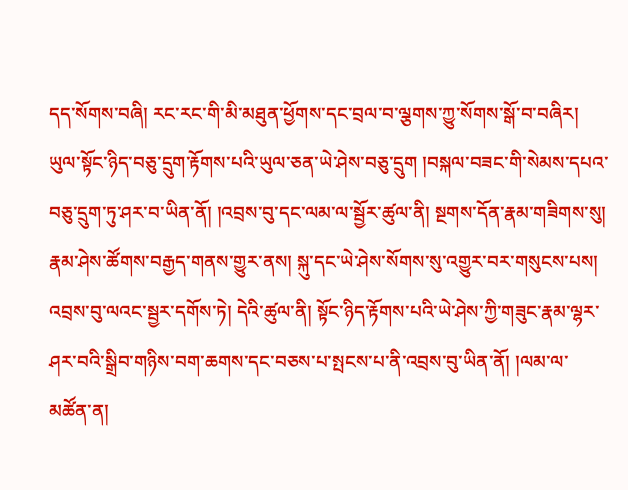དད་སོགས་བཞི། རང་རང་གི་མི་མཐུན་ཕྱོགས་དང་བྲལ་བ་ལྕགས་ཀྱུ་སོགས་སྒོ་བ་བཞིར། ཡུལ་སྟོང་ཉིད་བཅུ་དྲུག་རྟོགས་པའི་ཡུལ་ཅན་ཡེ་ཤེས་བཅུ་དྲུག །བསྐལ་བཟང་གི་སེམས་དཔའ་བཅུ་དྲུག་ཏུ་ཤར་བ་ཡིན་ནོ། །འབྲས་བུ་དང་ལམ་ལ་སྦྱོར་ཚུལ་ནི། སྔགས་དོན་རྣམ་གཟིགས་སུ། རྣམ་ཤེས་ཚོགས་བརྒྱད་གནས་གྱུར་ནས། སྐུ་དང་ཡེ་ཤེས་སོགས་སུ་འགྱུར་བར་གསུངས་པས། འབྲས་བུ་ལའང་སྦྱར་དགོས་ཏེ། དེའི་ཚུལ་ནི། སྟོང་ཉིད་རྟོགས་པའི་ཡེ་ཤེས་ཀྱི་གཟུང་རྣམ་ལྷར་ཤར་བའི་སྒྲིབ་གཉིས་བག་ཆགས་དང་བཅས་པ་སྤངས་པ་ནི་འབྲས་བུ་ཡིན་ནོ། །ལམ་ལ་མཚོན་ན།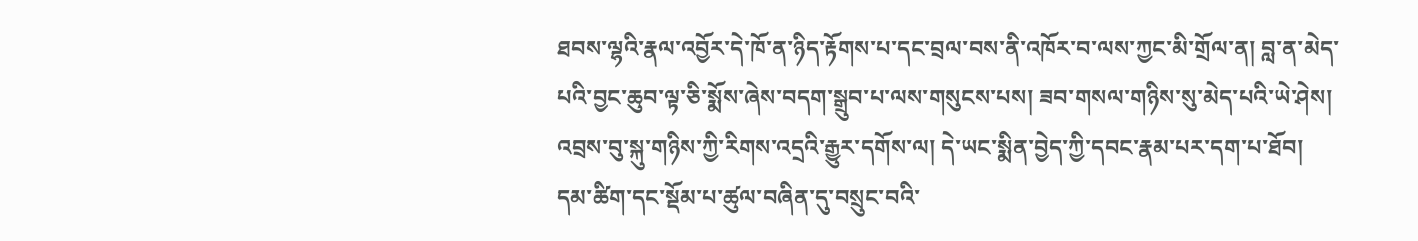ཐབས་ལྷའི་རྣལ་འབྱོར་དེ་ཁོ་ན་ཉིད་རྟོགས་པ་དང་བྲལ་བས་ནི་འཁོར་བ་ལས་ཀྱང་མི་གྲོལ་ན། བླ་ན་མེད་པའི་བྱང་ཆུབ་ལྟ་ཅི་སྨོས་ཞེས་བདག་སྒྲུབ་པ་ལས་གསུངས་པས། ཟབ་གསལ་གཉིས་སུ་མེད་པའི་ཡེ་ཤེས། འབྲས་བུ་སྐུ་གཉིས་ཀྱི་རིགས་འདྲའི་རྒྱུར་དགོས་ལ། དེ་ཡང་སྨིན་བྱེད་ཀྱི་དབང་རྣམ་པར་དག་པ་ཐོབ། དམ་ཚིག་དང་སྡོམ་པ་ཚུལ་བཞིན་དུ་བསྲུང་བའི་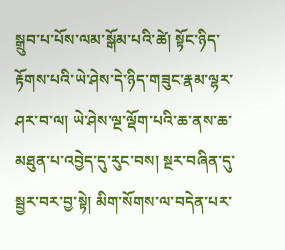སྒྲུབ་པ་པོས་ལམ་སྒོམ་པའི་ཚེ། སྟོང་ཉིད་རྟོགས་པའི་ཡེ་ཤེས་དེ་ཉིད་གཟུང་རྣམ་ལྷར་ཤར་བ་ལ། ཡེ་ཤེས་ལྔ་ལྡོག་པའི་ཆ་ནས་ཆ་མཐུན་པ་འབྱེད་དུ་རུང་བས། སྔར་བཞིན་དུ་སྦྱར་བར་བྱ་སྟེ། མིག་སོགས་ལ་བདེན་པར་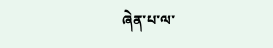ཞེན་པ་ལ་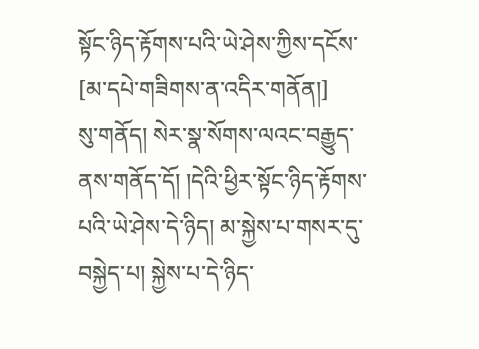སྟོང་ཉིད་རྟོགས་པའི་ཡེ་ཤེས་ཀྱིས་དངོས་
[མ་དཔེ་གཟིགས་ན་འདིར་གནོན།]
སུ་གནོད། སེར་སྣ་སོགས་ལའང་བརྒྱུད་ནས་གནོད་དོ། །དེའི་ཕྱིར་སྟོང་ཉིད་རྟོགས་པའི་ཡེ་ཤེས་དེ་ཉིད། མ་སྐྱེས་པ་གསར་དུ་བསྐྱེད་པ། སྐྱེས་པ་དེ་ཉིད་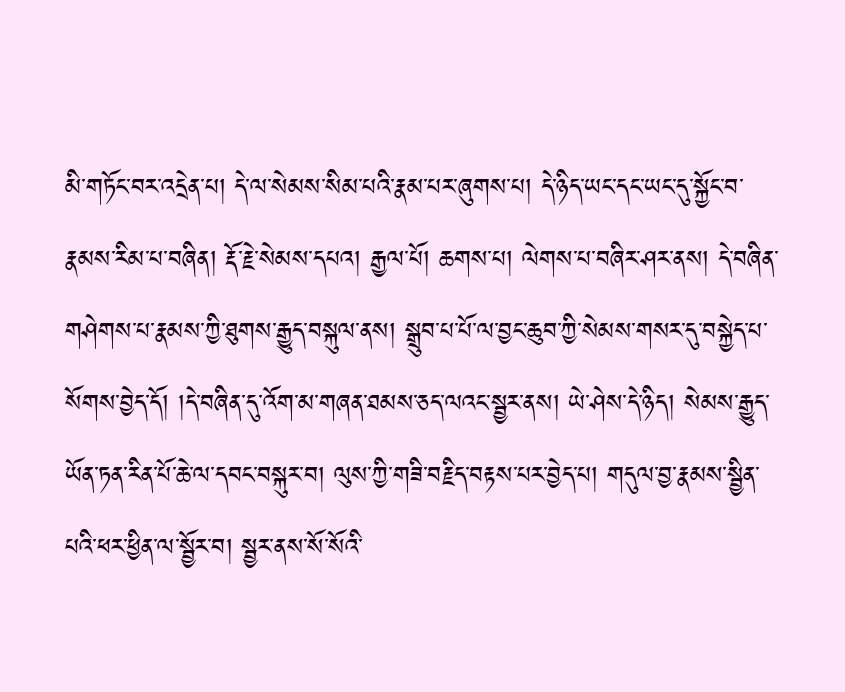མི་གཏོང་བར་འདྲེན་པ། དེ་ལ་སེམས་སིམ་པའི་རྣམ་པར་ཞུགས་པ། དེ་ཉིད་ཡང་དང་ཡང་དུ་སྐྱོང་བ་རྣམས་རིམ་པ་བཞིན། རྡོ་རྗེ་སེམས་དཔའ། རྒྱལ་པོ། ཆགས་པ། ལེགས་པ་བཞིར་ཤར་ནས། དེ་བཞིན་གཤེགས་པ་རྣམས་ཀྱི་ཐུགས་རྒྱུད་བསྐུལ་ནས། སྒྲུབ་པ་པོ་ལ་བྱང་ཆུབ་ཀྱི་སེམས་གསར་དུ་བསྐྱེད་པ་སོགས་བྱེད་དོ། །དེ་བཞིན་དུ་འོག་མ་གཞན་ཐམས་ཅད་ལའང་སྦྱར་ནས། ཡེ་ཤེས་དེ་ཉིད། སེམས་རྒྱུད་ཡོན་ཏན་རིན་པོ་ཆེ་ལ་དབང་བསྐུར་བ། ལུས་ཀྱི་གཟི་བརྗིད་བརྟས་པར་བྱེད་པ། གདུལ་བྱ་རྣམས་སྦྱིན་པའི་ཕར་ཕྱིན་ལ་སྦྱོར་བ། སྦྱར་ནས་སོ་སོའི་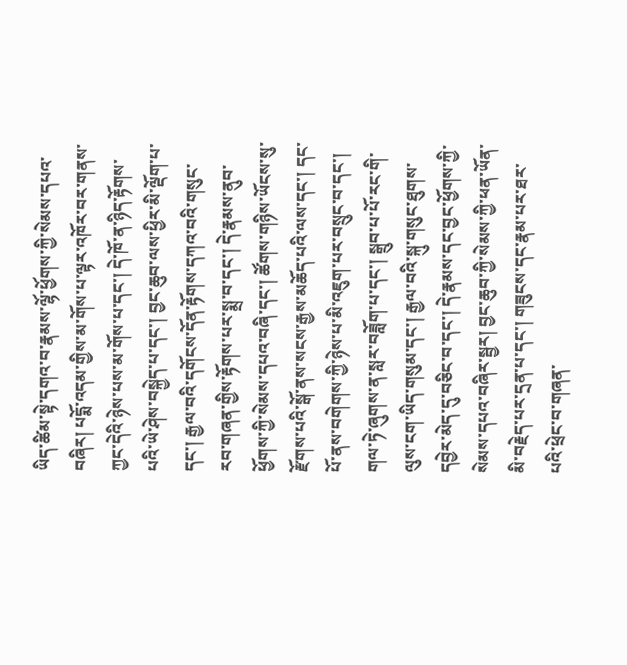ཡིད་ཚིམ་སྟེ་དགའ་བ་རྣམས་ལྷོ་ཕྱོགས་ཀྱི་སེམས་དཔའ་བཞིར། པདྨོ་འདམ་གྱིས་མ་གོས་པ་ལྟར་འཁོར་བར་གནས་ཀྱང་དེའི་ཉེས་པས་མ་གོས་པ་དང་། དེ་ཁོ་ན་ཉིད་རྟོགས་པའི་ཡེ་ཤེས་བསྐྱེད་པ་དང་། བྱང་ཆུབ་ལས་ཕྱིར་མི་ལྡོག་པ་དང་། རྒྱལ་བའི་དགོངས་དོན་རྟོགས་དཀའ་བའི་གསུང་རབ་གཞན་གྱིས་རྟོགས་པར་སྨྲ་བ་དང་། དེ་རྣམས་ནུབ་ཕྱོགས་ཀྱི་སེམས་དཔའ་བཞི་དང་། ཚོགས་གཉིས་ཡོངས་སུ་རྫོགས་པའི་སྒོ་ནས་སངས་རྒྱས་མཆོད་པའི་ལས་དང་། དང་པོ་ནས་བགེགས་ཀྱི་ཉེས་པ་མི་འཇུག་པར་བསྲུང་བ་དང་། གལ་ཏེ་ཞུགས་ན་སླར་བཟློག་པ་དང་། སྒྲུབ་པ་པོ་རང་གི་ལུས་ངག་ཡིད་གསུམ་དང་། རྒྱལ་བའི་སྐུ་གསུང་ཐུགས་དབྱེར་མེད་དུ་བཅིང་བ་དང་། དེ་རྣམས་དང་བྱང་ཕྱོགས་ཀྱི་སེམས་དཔའ་བཞིར་སྦྱར། བྱང་ཆུབ་ཀྱི་སེམས་ཀྱི་ཕན་ཡོན་མི་བརྗེད་པར་དྲན་པ་དང་། གཟུངས་དང་རྣམ་པར་ཐར་པའི་ཕྲེང་བ་གཞན་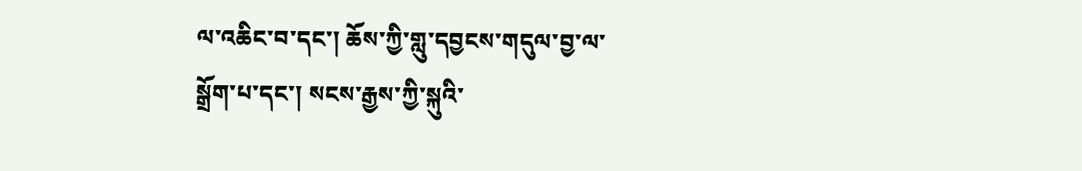ལ་འཆིང་བ་དང་། ཆོས་ཀྱི་གླུ་དབྱངས་གདུལ་བྱ་ལ་སྒྲོག་པ་དང་། སངས་རྒྱས་ཀྱི་སྐུའི་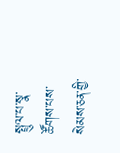སྤྲུལ་པ་སྣ་ཚོགས་པས་སེམས་ཅན་གྱི་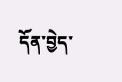དོན་བྱེད་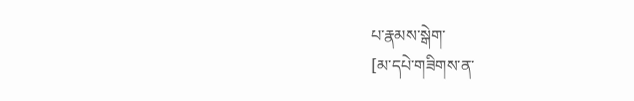པ་རྣམས་སྒེག་
[མ་དཔེ་གཟིགས་ན་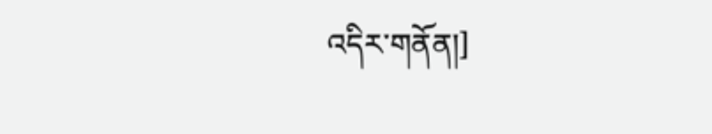འདིར་གནོན།]